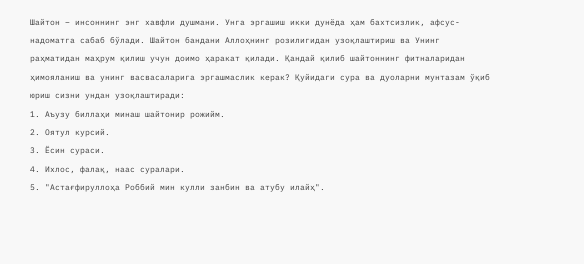Шайтон – инсоннинг энг хавфли душмани. Унга эргашиш икки дунёда ҳам бахтсизлик, афсус-надоматга сабаб бўлади. Шайтон бандани Аллоҳнинг розилигидан узоқлаштириш ва Унинг раҳматидан маҳрум қилиш учун доимо ҳаракат қилади. Қандай қилиб шайтоннинг фитналаридан ҳимояланиш ва унинг васвасаларига эргашмаслик керак? Қуйидаги сура ва дуоларни мунтазам ўқиб юриш сизни ундан узоқлаштиради:
1. Аъузу биллаҳи минаш шайтонир рожийм.
2. Оятул курсий.
3. Ёсин сураси.
4. Ихлос, фалақ, наас суралари.
5. "Астағфируллоҳа Роббий мин кулли занбин ва атубу илайҳ".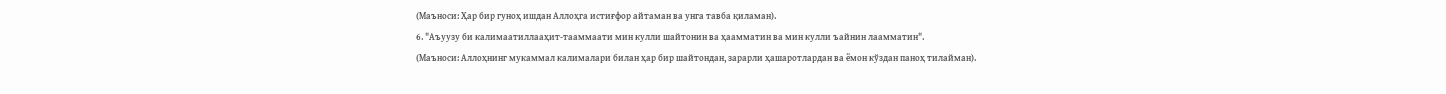(Маъноси: Ҳар бир гуноҳ ишдан Аллоҳга истиғфор айтаман ва унга тавба қиламан).
6. "Аъуузу би калимаатиллааҳит-тааммаати мин кулли шайтонин ва ҳаамматин ва мин кулли ъайнин лаамматин".
(Маъноси: Аллоҳнинг мукаммал калималари билан ҳар бир шайтондан, зарарли ҳашаротлардан ва ёмон кўздан паноҳ тилайман).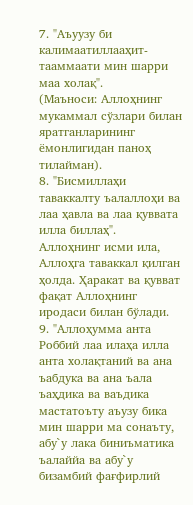7. "Аъуузу би калимаатиллааҳит-тааммаати мин шарри маа холақ".
(Маъноси: Аллоҳнинг мукаммал сўзлари билан яратганларининг ёмонлигидан паноҳ тилайман).
8. "Бисмиллаҳи таваккалту ъалаллоҳи ва лаа ҳавла ва лаа қуввата илла биллаҳ".
Аллоҳнинг исми ила, Аллоҳга таваккал қилган ҳолда. Ҳаракат ва қувват фақат Аллоҳнинг иродаси билан бўлади.
9. "Аллоҳумма анта Роббий лаа илаҳа илла анта холақтаний ва ана ъабдука ва ана ъала ъаҳдика ва ваъдика мастатоъту аъузу бика мин шарри ма сонаъту, абу`у лака биниъматика ъалаййа ва абу`у бизамбий фағфирлий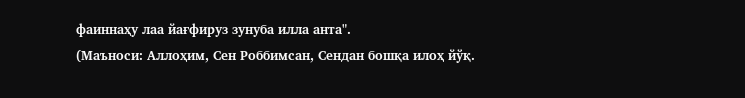фаиннаҳу лаа йағфируз зунуба илла анта".
(Маъноси: Аллоҳим, Сен Роббимсан, Сендан бошқа илоҳ йўқ.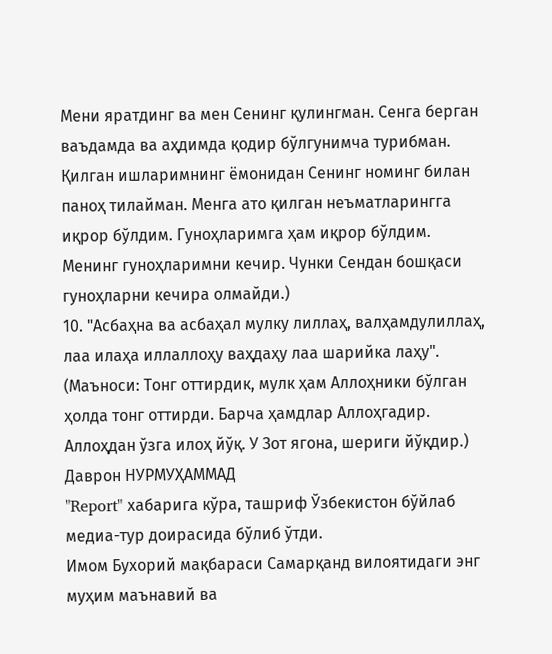Мени яратдинг ва мен Сенинг қулингман. Сенга берган ваъдамда ва аҳдимда қодир бўлгунимча турибман. Қилган ишларимнинг ёмонидан Сенинг номинг билан паноҳ тилайман. Менга ато қилган неъматларингга иқрор бўлдим. Гуноҳларимга ҳам иқрор бўлдим. Менинг гуноҳларимни кечир. Чунки Сендан бошқаси гуноҳларни кечира олмайди.)
10. "Асбаҳна ва асбаҳал мулку лиллаҳ, валҳамдулиллаҳ, лаа илаҳа иллаллоҳу ваҳдаҳу лаа шарийка лаҳу".
(Маъноси: Тонг оттирдик, мулк ҳам Аллоҳники бўлган ҳолда тонг оттирди. Барча ҳамдлар Аллоҳгадир. Аллоҳдан ўзга илоҳ йўқ. У Зот ягона, шериги йўқдир.)
Даврон НУРМУҲАММАД
"Report" хабарига кўра, ташриф Ўзбекистон бўйлаб медиа-тур доирасида бўлиб ўтди.
Имом Бухорий мақбараси Самарқанд вилоятидаги энг муҳим маънавий ва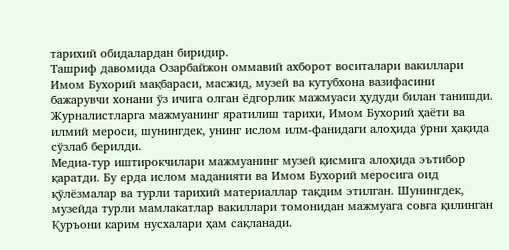тарихий обидалардан биридир.
Ташриф давомида Озарбайжон оммавий ахборот воситалари вакиллари Имом Бухорий мақбараси, масжид, музей ва кутубхона вазифасини бажарувчи хонани ўз ичига олган ёдгорлик мажмуаси ҳудуди билан танишди. Журналистларга мажмуанинг яратилиш тарихи, Имом Бухорий ҳаёти ва илмий мероси, шунингдек, унинг ислом илм-фанидаги алоҳида ўрни ҳақида сўзлаб берилди.
Медиа-тур иштирокчилари мажмуанинг музей қисмига алоҳида эътибор қаратди. Бу ерда ислом маданияти ва Имом Бухорий меросига оид қўлёзмалар ва турли тарихий материаллар тақдим этилган. Шунингдек, музейда турли мамлакатлар вакиллари томонидан мажмуага совға қилинган Қуръони карим нусхалари ҳам сақланади.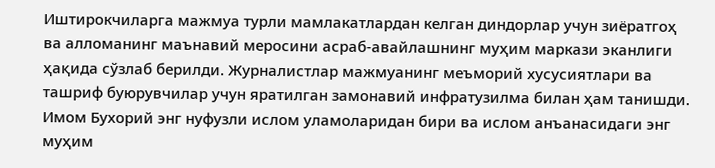Иштирокчиларга мажмуа турли мамлакатлардан келган диндорлар учун зиёратгоҳ ва алломанинг маънавий меросини асраб-авайлашнинг муҳим маркази эканлиги ҳақида сўзлаб берилди. Журналистлар мажмуанинг меъморий хусусиятлари ва ташриф буюрувчилар учун яратилган замонавий инфратузилма билан ҳам танишди.
Имом Бухорий энг нуфузли ислом уламоларидан бири ва ислом анъанасидаги энг муҳим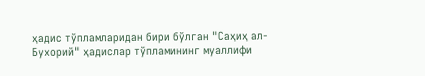ҳадис тўпламларидан бири бўлган "Саҳиҳ ал-Бухорий" ҳадислар тўпламининг муаллифи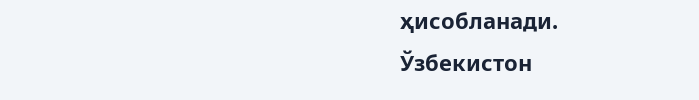ҳисобланади.
Ўзбекистон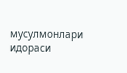мусулмонлари идораси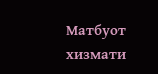Матбуот хизмати